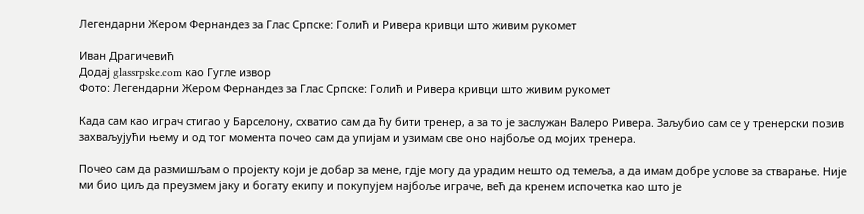Легендарни Жером Фернандез за Глас Српске: Голић и Ривера кривци што живим рукомет

Иван Драгичевић
Додај glassrpske.com као Гугле извор
Фото: Легендарни Жером Фернандез за Глас Српске: Голић и Ривера кривци што живим рукомет

Када сам као играч стигао у Барселону, схватио сам да ћу бити тренер, а за то је заслужан Валеро Ривера. Заљубио сам се у тренерски позив захваљујући њему и од тог момента почео сам да упијам и узимам све оно најбоље од мојих тренера.

Почео сам да размишљам о пројекту који је добар за мене, гдје могу да урадим нешто од темеља, а да имам добре услове за стварање. Није ми био циљ да преузмем јаку и богату екипу и покупујем најбоље играче, већ да кренем испочетка као што је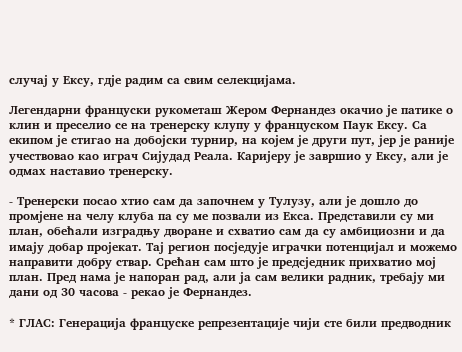случај у Ексу, гдје радим са свим селекцијама.

Легендарни француски рукометаш Жером Фернандез окачио је патике о клин и преселио се на тренерску клупу у француском Паук Ексу. Са екипом је стигао на добојски турнир, на којем је други пут, јер је раније учествовао као играч Сијудад Реала. Каријеру је завршио у Ексу, али је одмах наставио тренерску.

- Тренерски посао хтио сам да започнем у Тулузу, али је дошло до промјене на челу клуба па су ме позвали из Екса. Представили су ми план, обећали изградњу дворане и схватио сам да су амбициозни и да имају добар пројекат. Тај регион посједује играчки потенцијал и можемо направити добру ствар. Срећан сам што је предсједник прихватио мој план. Пред нама је напоран рад, али ја сам велики радник, требају ми дани од 30 часова - рекао је Фернандез.

* ГЛАС: Генерација француске репрезентације чији сте били предводник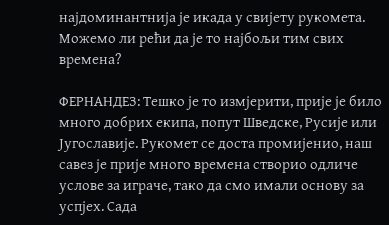најдоминантнија је икада у свијету рукомета. Можемо ли рећи да је то најбољи тим свих времена?

ФЕРНАНДЕЗ: Тешко је то измјерити, прије је било много добрих екипа, попут Шведске, Русије или Југославије. Рукомет се доста промијенио, наш савез је прије много времена створио одличе услове за играче, тако да смо имали основу за успјех. Сада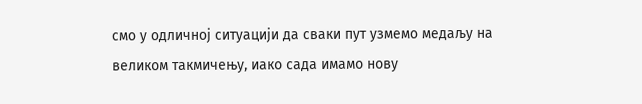смо у одличној ситуацији да сваки пут узмемо медаљу на великом такмичењу, иако сада имамо нову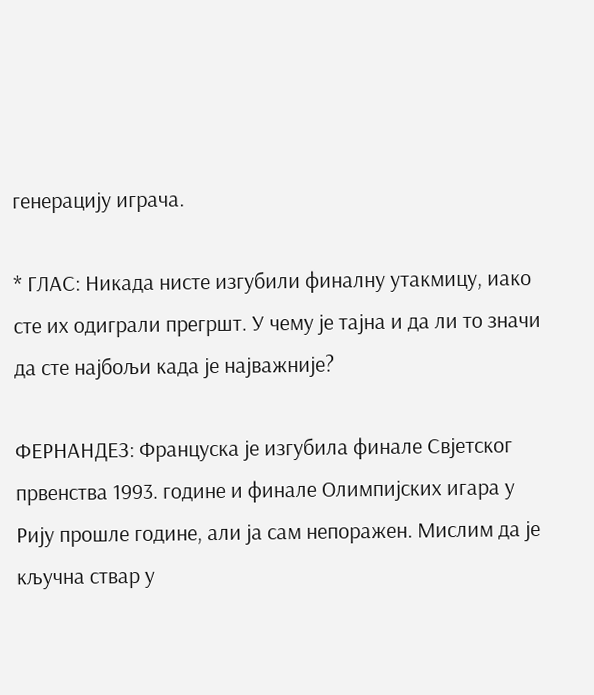генерацију играча.

* ГЛАС: Никада нисте изгубили финалну утакмицу, иако сте их одиграли прегршт. У чему је тајна и да ли то значи да сте најбољи када је најважније?

ФЕРНАНДЕЗ: Француска је изгубила финале Свјетског првенства 1993. године и финале Олимпијских игара у Рију прошле године, али ја сам непоражен. Мислим да је кључна ствар у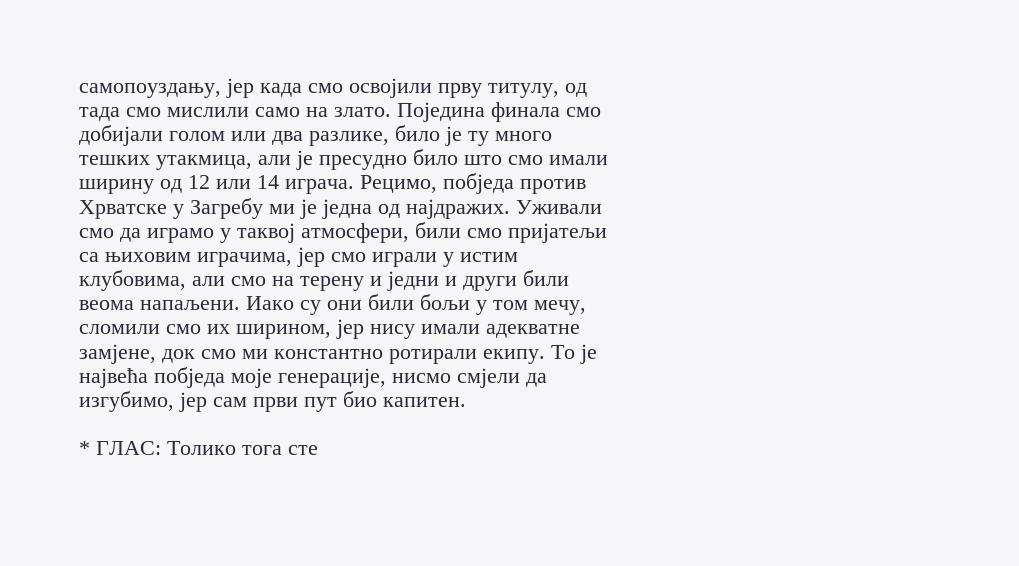самопоуздању, јер када смо освојили прву титулу, од тада смо мислили само на злато. Поједина финала смо добијали голом или два разлике, било је ту много тешких утакмица, али је пресудно било што смо имали ширину од 12 или 14 играча. Рецимо, побједа против Хрватске у Загребу ми је једна од најдражих. Уживали смо да играмо у таквој атмосфери, били смо пријатељи са њиховим играчима, јер смо играли у истим клубовима, али смо на терену и једни и други били веома напаљени. Иако су они били бољи у том мечу, сломили смо их ширином, јер нису имали адекватне замјене, док смо ми константно ротирали екипу. То је највећа побједа моје генерације, нисмо смјели да изгубимо, јер сам први пут био капитен.

* ГЛАС: Толико тога сте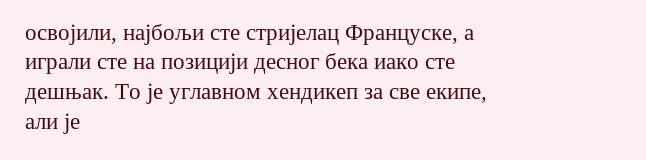освојили, најбољи сте стријелац Француске, а играли сте на позицији десног бека иако сте дешњак. То је углавном хендикеп за све екипе, али је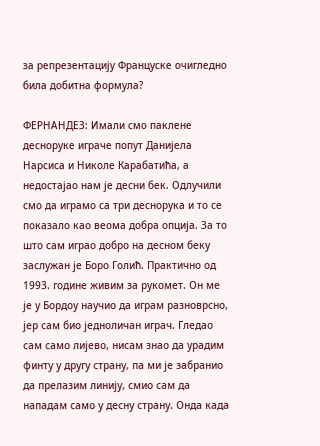за репрезентацију Француске очигледно била добитна формула?

ФЕРНАНДЕЗ: Имали смо паклене десноруке играче попут Данијела Нарсиса и Николе Карабатића, а недостајао нам је десни бек. Одлучили смо да играмо са три деснорука и то се показало као веома добра опција. За то што сам играо добро на десном беку заслужан је Боро Голић. Практично од 1993. године живим за рукомет. Он ме је у Бордоу научио да играм разноврсно, јер сам био једноличан играч. Гледао сам само лијево, нисам знао да урадим финту у другу страну, па ми је забранио да прелазим линију, смио сам да нападам само у десну страну. Онда када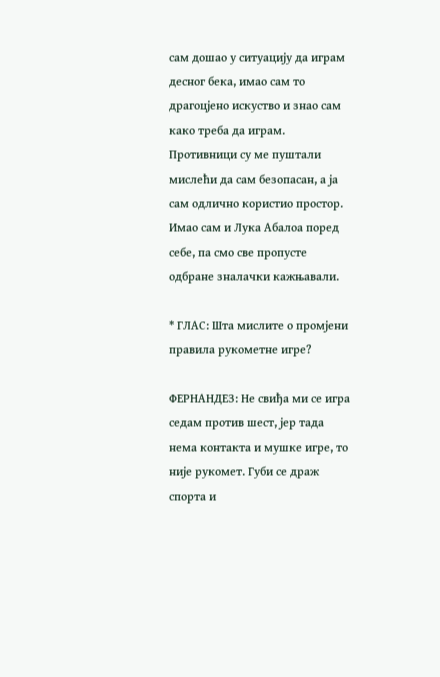сам дошао у ситуацију да играм десног бека, имао сам то драгоцјено искуство и знао сам како треба да играм. Противници су ме пуштали мислећи да сам безопасан, а ја сам одлично користио простор. Имао сам и Лука Абалоа поред себе, па смо све пропусте одбране зналачки кажњавали.

* ГЛАС: Шта мислите о промјени правила рукометне игре?

ФЕРНАНДЕЗ: Не свиђа ми се игра седам против шест, јер тада нема контакта и мушке игре, то није рукомет. Губи се драж спорта и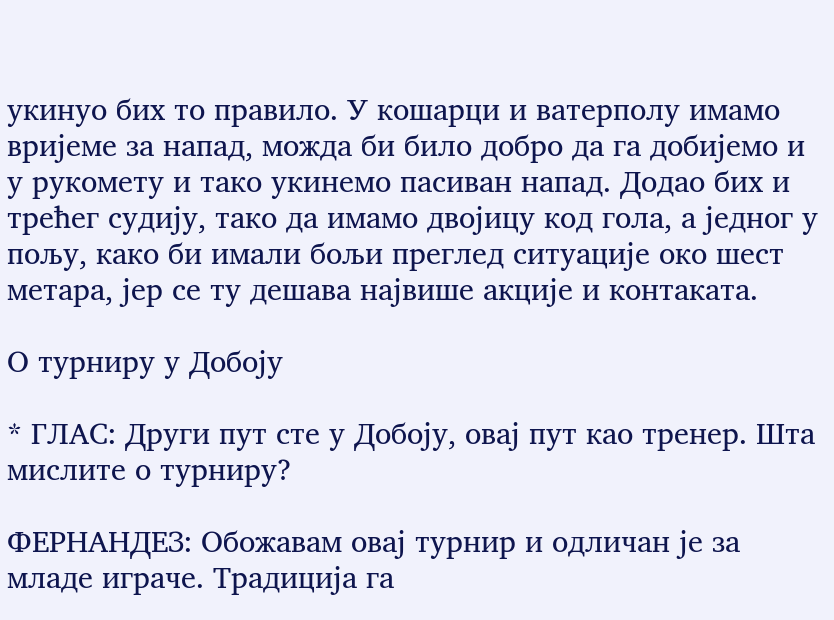укинуо бих то правило. У кошарци и ватерполу имамо вријеме за напад, можда би било добро да га добијемо и у рукомету и тако укинемо пасиван напад. Додао бих и трећег судију, тако да имамо двојицу код гола, а једног у пољу, како би имали бољи преглед ситуације око шест метара, јер се ту дешава највише акције и контаката.

О турниру у Добоју

* ГЛАС: Други пут сте у Добоју, овај пут као тренер. Шта мислите о турниру?

ФЕРНАНДЕЗ: Обожавам овај турнир и одличан је за младе играче. Традиција га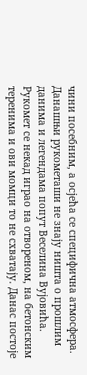чини посебним, а осјећа се специфична атмосфера. Данашњи рукометаши не знају ништа о прошлим данима и легендама попут Веселина Вујовића. Рукомет се некад играо на отвореном, на бетонским теренима и ови момци то не схватају. Данас постоје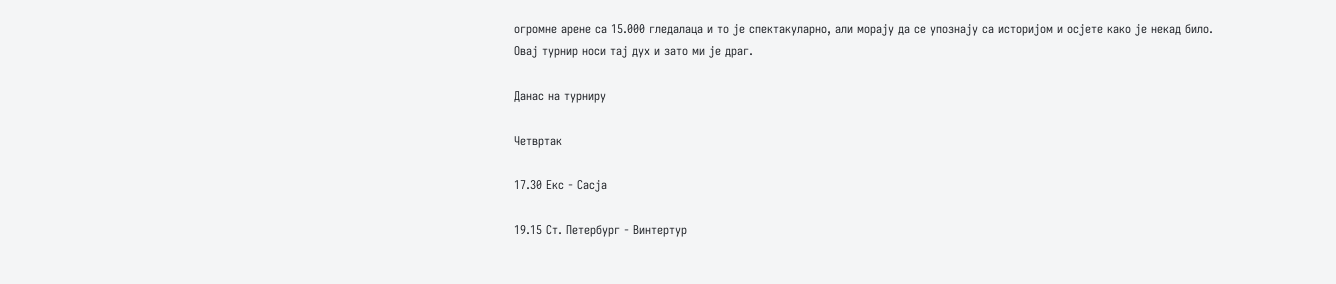огромне арене са 15.000 гледалаца и то је спектакуларно, али морају да се упознају са историјом и осјете како је некад било. Овај турнир носи тај дух и зато ми је драг.

Данас на турниру

Четвртак

17.30 Екс - Сасја

19.15 Ст. Петербург - Винтертур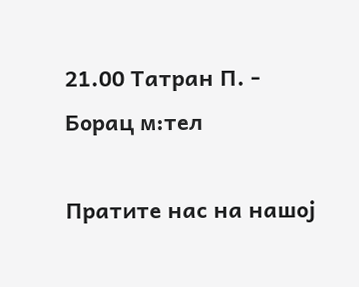21.00 Татран П. - Борац м:тел

Пратите нас на нашој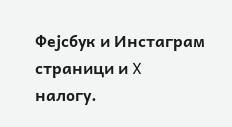Фејсбук и Инстаграм страници и X налогу.